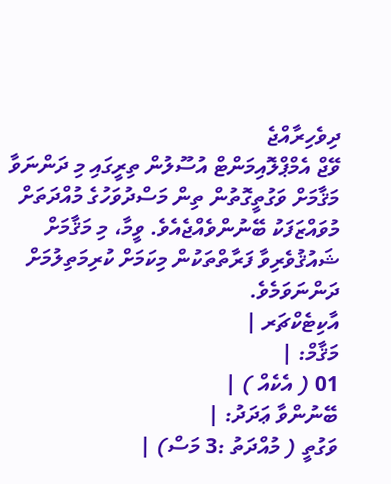ދިވެހިރާއްޖެ
ވޭޖް އެމްޕްލޮއިމަންޓް އުސޫލުން ތިރީގައި މި ދަންނަވާ މަޤާމަށް ވަގުތީގޮތުން ތިން މަސްދުވަހުގެ މުއްދަތަށް މުވައްޒަފަކު ބޭނުންވެއްޖެއެވެ. ވީމާ، މި މަޤާމަށް ޝައުޤުވެރިވާ ފަރާތްތަކުން މިކަމަށް ކުރިމަތިލުމަށް ދަންނަވަމެވެ.
އާކިޓެކްޗަރ |
މަޤާމް: |
01 ( އެކެއް ) |
ބޭނުންވާ ޢަދަދު: |
ވަގުތީ ( މުއްދަތު :3 މަސް) |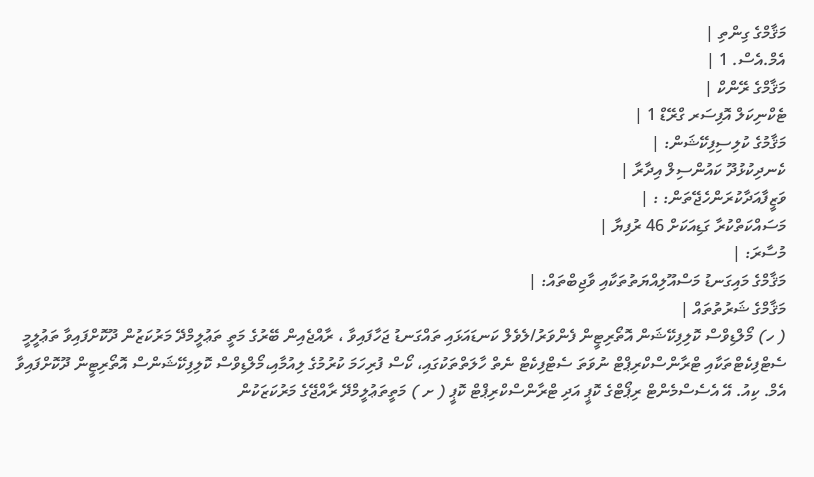މަޤާމްގެ ގިންތި |
އެމް.އެސް. 1 |
މަޤާމްގެ ރޭންކް |
ޓެކްނިކަލް އޮފިސަރ ގްރޭޑް 1 |
މަޤާމުގެ ކުލިސިފިކޭޝަން: |
ކެނދިކުޅުދޫ ކައުންސިލް އިދާރާ |
ވަޒީފާއަދާކުރަންހެޖޭތަން: : |
މަސައްކަތްކުރާ ގަޑިއަކަށް 46 ރުފިޔާ |
މުސާރަ: |
މަޤާމްގެ މައިގަނޑު މަސްއޫލިއްޔަތުތަކާއި ވާޖިބްތައް: |
މަޤާމްގެ ޝަރުތުތައް |
( ހ) މޯލްޑިވްސް ކޮލިފިކޭޝަން އޮތޯރިޓީން ފެންވަރު/ލެވެލް ކަނޑައަޅައި ތައްގަނޑު ޖަހާފައިވާ ، ރާއްޖެއިން ބޭރުގެ މަތީ ތަޢުލީމްދޭ މަރުކަޒުން ދޫކޮށްފައިވާ ތަޢުލީމީ ސެޓްފިކެޓްތަކާއި ޓްރާންސްކްރިޕްޓް ނުވަތަ ސެޓްފިކެޓް ނެތް ހާލަތްތަކުގައި، ކޯސް ފުރިހަމަ ކުރުމުގެ ލިއުމާއި،މޯލްޑިވްސް ކޮލިފިކޭޝަންސް އޮތޯރިޓީން ދޫކޮށްފައިވާ އެމް. ކިއު. އޭ އެސެސްމެންޓް ރިޕޯޓްގެ ކޮޕީ އަދި ޓްރާންސްކްރިޕްޓް ކޮޕީ ( ށ ) މަތީތަޢުލީމްދޭ ރާއްޖޭގެ މަރުކަޒަކުން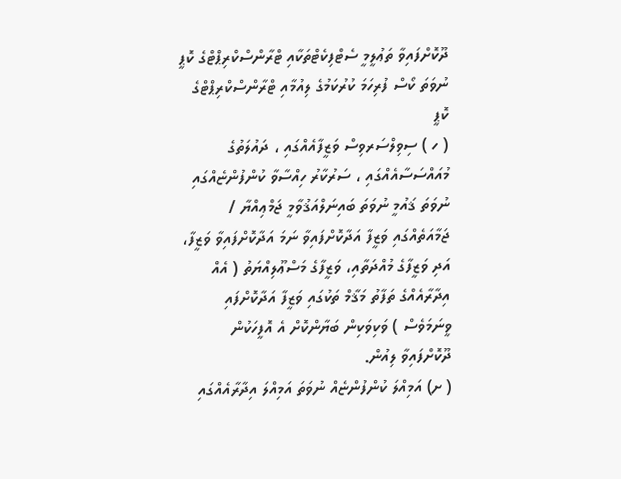ދޫކޮށްފައިވާ ތަޢުލީމީ ސެޓްފިކެޓްތަކާއި ޓްރާންސްކްރިޕްޓްގެ ކޮޕީ ނުވަތަ ކޯސް ފުރިހަމަ ކުރުކަމުގެ ލިއުމާއި ޓްރާންސްކްރިޕްޓްގެ ކޮޕީ
( ހ ) ސިވިލްސަރވިސް ވަޒީފާއެއްގައި ، ދައުލަތުގެ މުއައްސަސާއެއްގައި ، ސަރުކާރު ހިއްސާވާ ކުންފުންޏެއްގައި ނުވަތަ ޤައުމީ ނުވަތަ ބައިނަލްއަޤުވާމީ ޖަމްޢިއްޔާ / ޖަމާއަތެއްގައި ވަޒީފާ އަދާކޮށްފައިވާ ނަމަ އަދާކޮށްފައިވާ ވަޒީފާ، އަދި ވަޒީފާގެ މުއްދަތާއި، ވަޒީފާގެ މަސްޢޫލިއްޔަތު ( އެއް އިދާރާއެއްގެ ތަފާތު މަޤާމް ތަކުގައި ވަޒީފާ އަދާކޮށްފައި ވީނަމަވެސް ) ވަކިވަކިން ބަޔާންކޮށް އެ އޮފީހަކުން ދޫކޮށްފައިވާ ލިއުން.
( ށ) އަމިއްލަ ކުންފުންޏެއް ނުވަތަ އަމިއްލަ އިދާރާއެއްގައި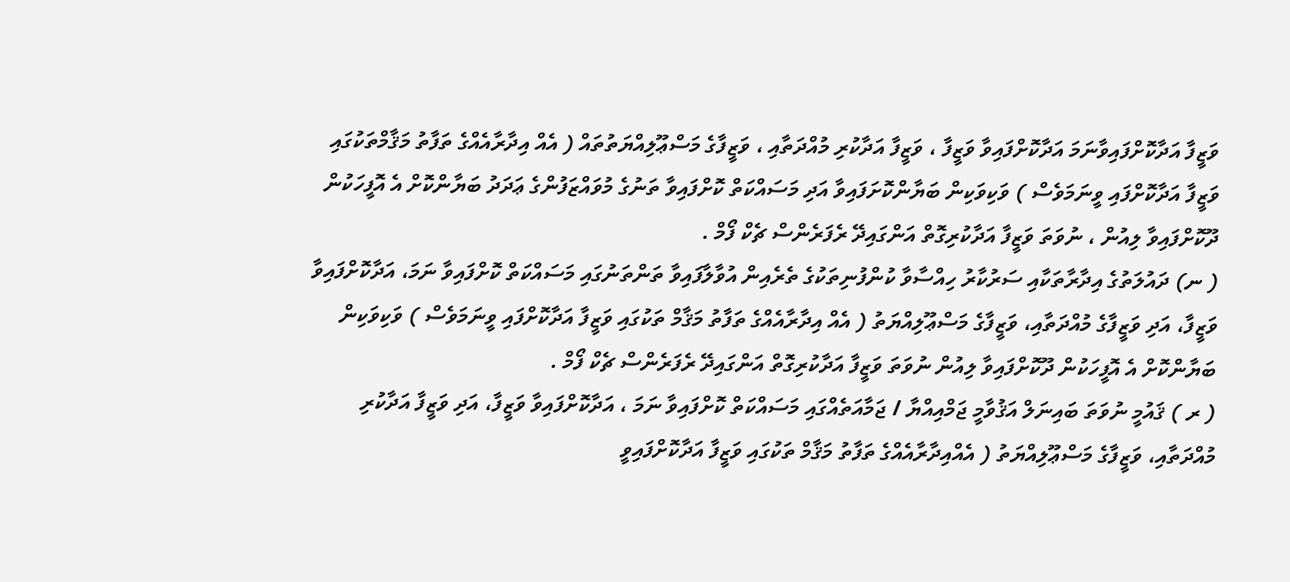ވަޒީފާ އަދާކޮށްފައިވާނަމަ އަދާކޮށްފައިވާ ވަޒީފާ ، ވަޒީފާ އަދާކުރި މުއްދަތާއި ، ވަޒީފާގެ މަސްޢޫލިއްޔަތުތައް ( އެއް އިދާރާއެއްގެ ތަފާތު މަޤާމްތަކުގައި ވަޒީފާ އަދާކޮށްފައި ވީނަމަވެސް ) ވަކިވަކިން ބަޔާންކޮށަފައިވާ އަދި މަސައްކަތް ކޮށްފައިވާ ތަނުގެ މުވައްޒަފުންގެ ޢަދަދު ބަޔާންކޮށް އެ އޮފީހަކުން ދޫކޮށްފައިވާ ލިއުން ، ނުވަތަ ވަޒީފާ އަދާކުރިގޮތް އަންގައިދޭ ރެފަރެންސް ޗެކް ފޯމް .
( ނ) ދައުލަތުގެ އިދާރާތަކާއި ސަރުކާރު ހިއްސާވާ ކުންފުނިތަކުގެ ތެރެއިން އުވާލާފައިވާ ތަންތަނުގައި މަސައްކަތް ކޮށްފައިވާ ނަމަ، އަދާކޮށްފައިވާ ވަޒީފާ، އަދި ވަޒީފާގެ މުއްދަތާއި، ވަޒީފާގެ މަސްޢޫލިއްޔަތު ( އެއް އިދާރާއެއްގެ ތަފާތު މަޤާމް ތަކުގައި ވަޒީފާ އަދާކޮށްފައި ވީނަމަވެސް ) ވަކިވަކިން ބަޔާންކޮށް އެ އޮފީހަކުން ދޫކޮށްފައިވާ ލިއުން ނުވަތަ ވަޒީފާ އަދާކުރިގޮތް އަންގައިދޭ ރެފަރެންސް ޗެކް ފޯމް .
( ރ ) ޤައުމީ ނުވަތަ ބައިނަލް އަޤުވާމީ ޖަމްއިއްޔާ / ޖަމާއަތެއްގައި މަސައްކަތް ކޮށްފައިވާ ނަމަ ، އަދާކޮށްފައިވާ ވަޒީފާ، އަދި ވަޒީފާ އަދާކުރި މުއްދަތާއި، ވަޒީފާގެ މަސްޢޫލިއްޔަތު ( އެއްއިދާރާއެއްގެ ތަފާތު މަޤާމް ތަކުގައި ވަޒީފާ އަދާކޮށްފައިވީ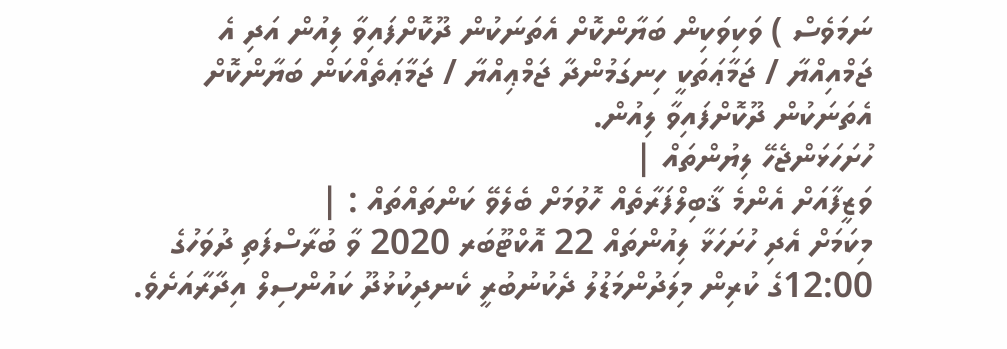ނަމަވެސް ) ވަކިވަކިން ބަޔާންކޮށް އެތަނަކުން ދޫކޮށްފައިވާ ލިއުން އަދި އެ ޖަމްއިއްޔާ / ޖަމާޢަތަކީ ހިނގަމުންދާ ޖަމްޢިއްޔާ / ޖަމާޢަތެއްކަން ބަޔާންކޮށް އެތަނަކުން ދޫކޮށްފައިވާ ލިއުން.
ހުށަހަޅަންޖެހޭ ލިޔުންތައް |
ވަޒީފާއަށް އެންމެ ޤާބިލްފަރާތެއް ހޮވުމަށް ބެލެވޭ ކަންތައްތައް : |
މިކަމަށް އެދި ހުށަހަޅާ ލިއުންތައް 22 އޮކްޓޫބަރ 2020 ވާ ބުރާސްފަތި ދުވަހުގެ 12:00ގެ ކުރިން މިލަދުންމަޑުލު ދެކުނުބުރީ ކެނދިކުޅުދޫ ކައުންސިލް އިދާރާއަށެވެ.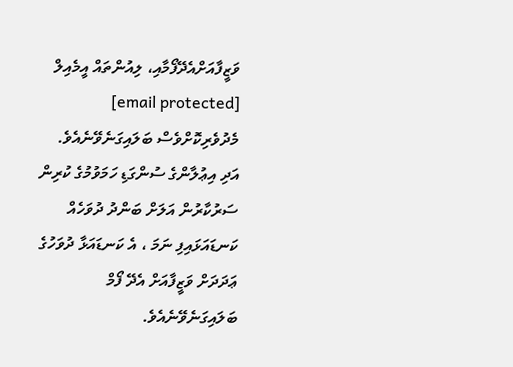ވަޒީފާއަށްއެދޭފޯމާއި، ލިއުންތައް އީމެއިލް [email protected] މެދުވެރިކޮށްވެސް ބަލައިގަނެވޭނެއެވެ. އަދި އިޢުލާންގެ ސުންގަޑި ހަމަވުމުގެ ކުރިން ސަރުކާރުން އަލަށް ބަންދު ދުވަހެއް ކަނޑައަޅައިފި ނަމަ ، އެ ކަނޑައަޅާ ދުވަހުގެ ޢަދަދަށް ވަޒީފާއަށް އެދޭ ފޯމް ބަލައިގަނެވޭނެއެވެ.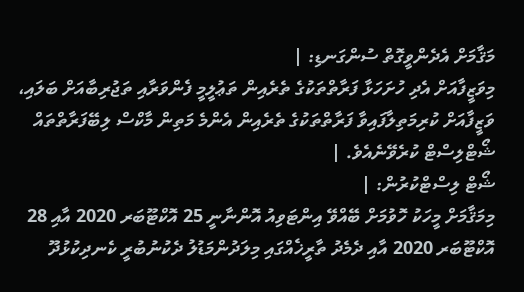މަޤާމަށް އެދެންވީގޮތް ސުންގަނޑި: |
މިވަޒީފާއަށް އެދި ހުށަހަޅާ ފަރާތްތަކުގެ ތެރެއިން ތަޢުލީމީ ފެންވަރާއި ތަޖުރިބާއަށް ބަލައި، ވަޒީފާއަށް ކުރިމަތިލާފައިވާ ފަރާތްތަކުގެ ތެރެއިން އެންމެ މަތިން މާކްސް ލިބޭފަރާތްތައް ޝޯޓްލިސްޓް ކުރެވޭނެއެވެ. |
ޝޯޓް ލިސްޓްކުރުން: |
މިމަޤާމަށް މީހަކު ހޮވުމަށް ބޭއްވޭ އިންޓަވިއު އޮންނާނީ 25 އޮކްޓޫބަރ 2020 އާއި 28 އޮކްޓޫބަރ 2020 އާއި ދެމެދު ތާރީޚެއްގައި މިލަދުންމަޑުލު ދެކުނުބުރީ ކެނދިކުޅުދޫ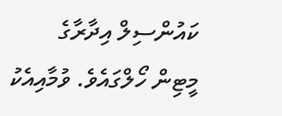ކައުންސިލް އިދާރާގެ މީޓިން ހޯލްގައެވެ. ވުމާއިއެކު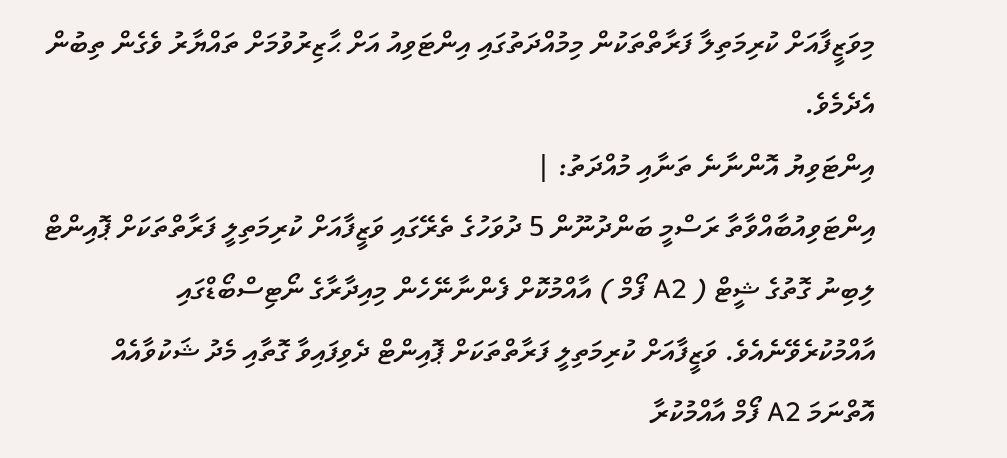މިވަޒީފާއަށް ކުރިމަތިލާ ފަރާތްތަކުން މިމުއްދަތުގައި އިންޓަވިއު އަށް ޙާޒިރުވުމަށް ތައްޔާރު ވެގެން ތިބުން އެދެމެވެ.
އިންޓަވިޔު އޮންނާނެ ތަނާއި މުއްދަތު: |
އިންޓަވިއުބާއްވާތާ ރަސްމީ ބަންދުނޫން 5 ދުވަހުގެ ތެރޭގައި ވަޒީފާއަށް ކުރިމަތިލީ ފަރާތްތަކަށް ޕޮއިންޓް ލިބިނު ގޮތުގެ ޝީޓް ( A2 ފޯމް ) އާއްމުކޮށް ފެންނާނޭހެން މިއިދާރާގެ ނޯޓިސްބޯޑްގައި އާއްމުކުރެވޭނެއެވެ. ވަޒީފާއަށް ކުރިމަތިލީ ފަރާތްތަކަށް ޕޮއިންޓް ދެވިފައިވާ ގޮތާއި މެދު ޝަކުވާއެއް އޮތްނަމަ A2 ފޯމް އާއްމުކުރާ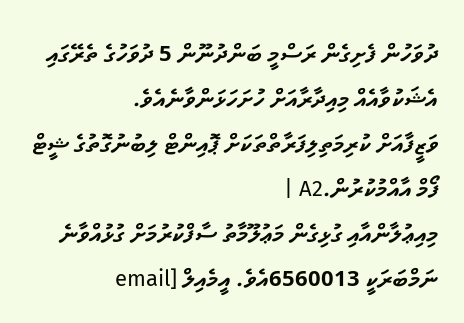ދުވަހުން ފެށިގެން ރަސްމީ ބަންދުނޫން 5 ދުވަހުގެ ތެރޭގައި އެޝަކުވާއެއް މިއިދާރާއަށް ހުށަހަޅަންވާނެއެވެ.
ވަޒީފާއަށް ކުރިމަތިލިފަރާތްތަކަށް ޕޮއިންޓް ލިބުނުގޮތުގެ ޝީޓް ފޯމް އާއްމުކުރުން.A2 |
މިއިޢުލާންއާއި ގުޅިގެން މަޢުލޫމާތު ސާފްކުރުމަށް ގުޅުއްވާނެ ނަމްބަރަކީ 6560013އެވެ. އީމެއިލް [email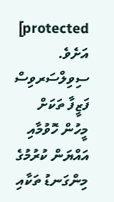protected] އަށެވެ. ސިވިލްސަރވިސް ފަޒީފާ ތަކަށް މީހުން ހޮވުމާއި އައްޔަން ކުރުމުގެ މިންގަނޑު ތަކާއި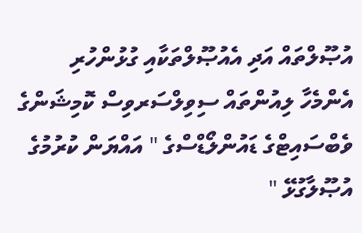އުޞޫލްތައް އަދި އެއުޞޫލްތަކާއި ގުޅުންހުރި އެންމެހާ ލިއުންތައް ސިވިލްސަރވިސް ކޮމިޝަންގެ ވެބްސައިޓްގެ ޑައުންލޯޑްސްގެ " އައްޔަން ކުރުމުގެ އުޞޫލާގުޅޭ "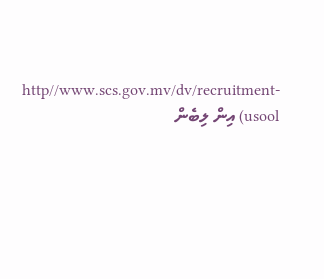http//www.scs.gov.mv/dv/recruitment-usool) އިން ލިބެން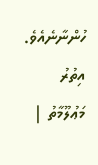ހުންނާނެއެވެ.
އިތުރު މަޢުލޫމާތު |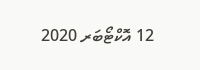12 އޮކްޓޯބަރ 2020